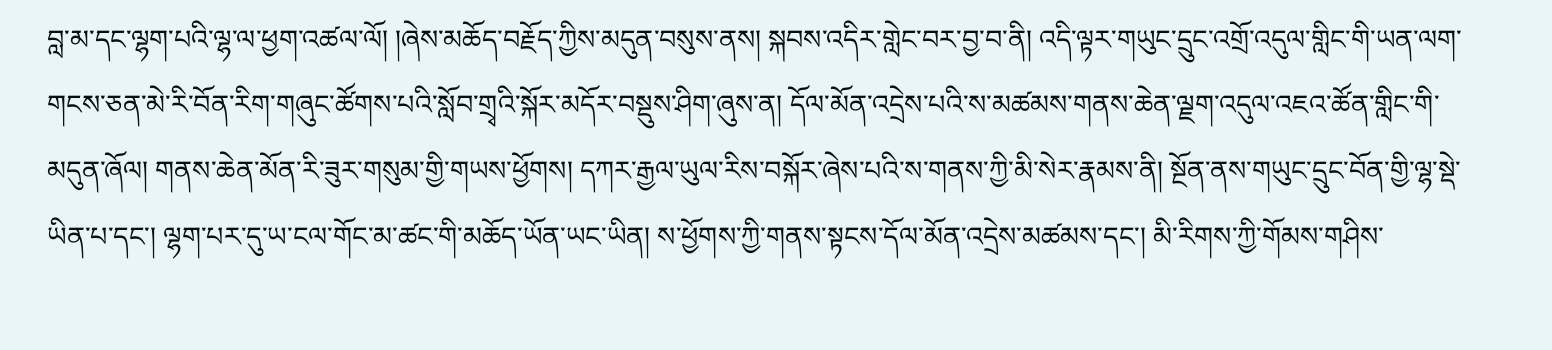བླ་མ་དང་ལྷག་པའི་ལྷ་ལ་ཕྱག་འཚལ་ལོ། །ཞེས་མཆོད་བརྗོད་ཀྱིས་མདུན་བསུས་ནས། སྐབས་འདིར་གླེང་བར་བྱ་བ་ནི། འདི་ལྟར་གཡུང་དྲུང་འགྲོ་འདུལ་གླིང་གི་ཡན་ལག་གངས་ཅན་མེ་རི་བོན་རིག་གཞུང་ཚོགས་པའི་སློབ་གྲྭའི་སྐོར་མདོར་བསྡུས་ཤིག་ཞུས་ན། དོལ་མོན་འདྲེས་པའི་ས་མཚམས་གནས་ཆེན་ལྗག་འདུལ་འཇའ་ཚོན་གླིང་གི་མདུན་ཞོལ། གནས་ཆེན་མོན་རི་ཟུར་གསུམ་གྱི་གཡས་ཕྱོགས། དཀར་རྒྱལ་ཡུལ་རིས་བསྐོར་ཞེས་པའི་ས་གནས་ཀྱི་མི་སེར་རྣམས་ནི། སྔོན་ནས་གཡུང་དྲུང་བོན་གྱི་ལྷ་སྡེ་ཡིན་པ་དང་། ལྷག་པར་དུ་ཡ་ངལ་གོང་མ་ཚང་གི་མཆོད་ཡོན་ཡང་ཡིན། ས་ཕྱོགས་ཀྱི་གནས་སྟངས་དོལ་མོན་འདྲེས་མཚམས་དང་། མི་རིགས་ཀྱི་གོམས་གཤིས་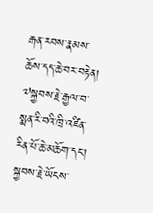རྒན་རབས་རྣམས་ཆོས་དད་ཆེ་བར་བརྟེན། ༧སྐྱབས་རྗེ་རྒྱལ་བ་སྨན་རི་བའི་ཁྲི་འཛིན་རིན་པོ་ཆེ་མཆོག་དང་། སྐྱབས་རྗེ་ཡོངས་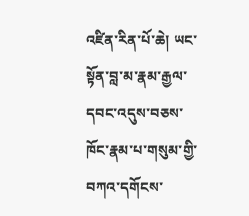འཛིན་རིན་པོ་ཆེ། ཡང་སྟོན་བླ་མ་རྣམ་རྒྱལ་དབང་འདུས་བཅས་ཁོང་རྣམ་པ་གསུམ་གྱི་བཀའ་དགོངས་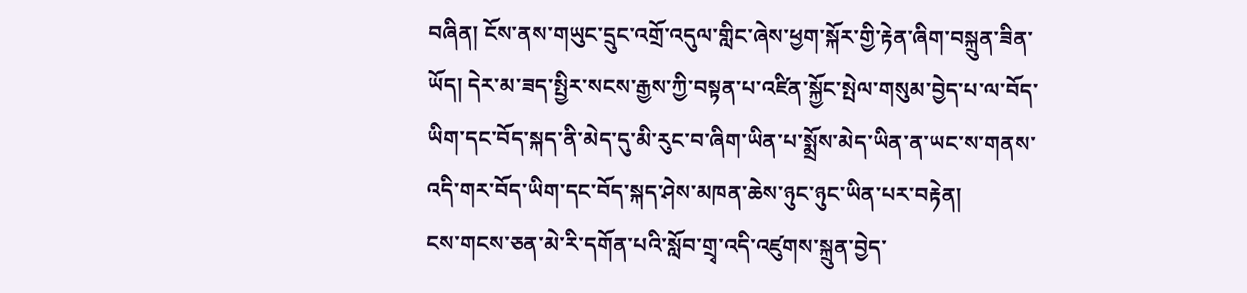བཞིན། ངོས་ནས་གཡུང་དྲུང་འགྲོ་འདུལ་གླིང་ཞེས་ཕྱག་སྐོར་གྱི་རྟེན་ཞིག་བསྐྲུན་ཟིན་ཡོད། དེར་མ་ཟད་སྤྱིར་སངས་རྒྱས་ཀྱི་བསྟན་པ་འཛིན་སྐྱོང་སྤེལ་གསུམ་བྱེད་པ་ལ་བོད་ཡིག་དང་བོད་སྐད་ནི་མེད་དུ་མི་རུང་བ་ཞིག་ཡིན་པ་སྨྲོས་མེད་ཡིན་ན་ཡང་ས་གནས་འདི་གར་བོད་ཡིག་དང་བོད་སྐད་ཤེས་མཁན་ཆེས་ཉུང་ཉུང་ཡིན་པར་བརྟེན།
ངས་གངས་ཅན་མེ་རི་དགོན་པའི་སློབ་གྲྭ་འདི་འཛུགས་སྐྲུན་བྱེད་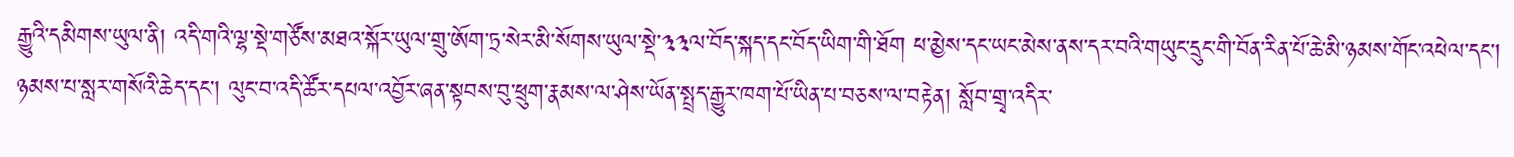རྒྱུའི་དམིགས་ཡུལ་ནི། འདི་གའི་ལྷ་སྡེ་གཙོས་མཐའ་སྐོར་ཡུལ་གྲུ་ཨོག་ཏྲ་སེར་མི་སོགས་ཡུལ་སྡེ་༣༣ལ་བོད་སྐད་དང་བོད་ཡིག་གི་ཐོག ཕ་མྱེས་དང་ཡང་མེས་ནས་དར་བའི་གཡུང་དྲུང་གི་བོན་རིན་པོ་ཆེ་མི་ཉམས་གོང་འཕེལ་དང་། ཉམས་པ་སླར་གསོའི་ཆེད་དང་། ལུང་བ་འདི་ཚོར་དཔལ་འབྱོར་ཞན་སྟབས་བུ་ཕྲུག་རྣམས་ལ་ཤེས་ཡོན་སྤྲད་རྒྱུར་ཁག་པོ་ཡིན་པ་བཅས་ལ་བརྟེན། སློབ་གྲྭ་འདིར་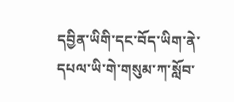དབྱིན་ཡིགི་དང་བོད་ཡིག་ནེ་དཔལ་ཡི་གེ་གསུམ་ཀ་སློབ་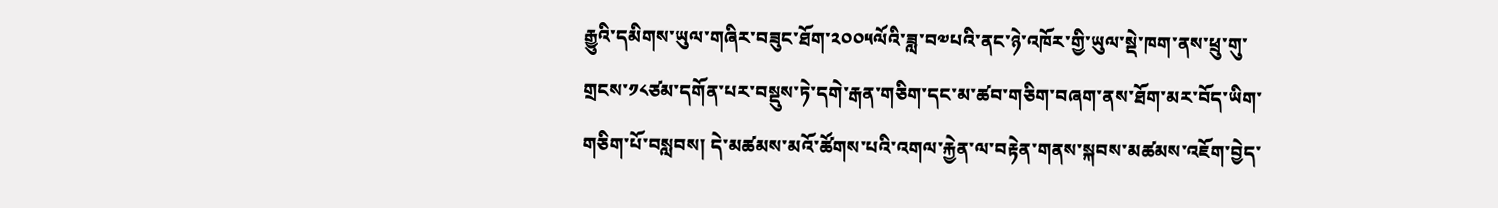རྒྱུའི་དམིགས་ཡུལ་གཞིར་བཟུང་ཐོག་༢༠༠༥ལོའི་ཟླ་བ༧པའི་ནང་ཉེ་འཁོར་གྱི་ཡུལ་སྡེ་ཁག་ནས་ཕྲུ་གུ་གྲངས་༡༨ཙམ་དགོན་པར་བསྡུས་ཏེ་དགེ་རྒན་གཅིག་དང་མ་ཚབ་གཅིག་བཞག་ནས་ཐོག་མར་བོད་ཡིག་གཅིག་པོ་བསླབས། དེ་མཚམས་མའོ་ཚོགས་པའི་འགལ་རྐྱེན་ལ་བརྟེན་གནས་སྐབས་མཚམས་འཇོག་བྱེད་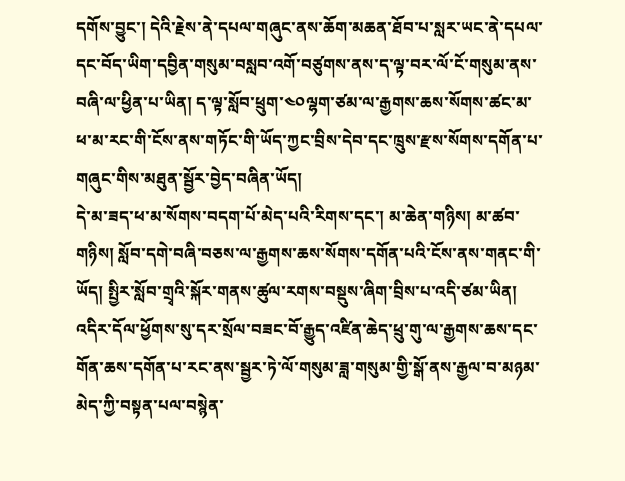དགོས་བྱུང་། དེའི་རྗེས་ནེ་དཔལ་གཞུང་ནས་ཆོག་མཆན་ཐོབ་པ་སླར་ཡང་ནེ་དཔལ་དང་བོད་ཡིག་དབྱིན་གསུམ་བསླབ་འགོ་བཙུགས་ནས་ད་ལྟ་བར་ལོ་ངོ་གསུམ་ནས་བཞི་ལ་ཕྱིན་པ་ཡིན། ད་ལྟ་སློབ་ཕྲུག་༤༠ལྷག་ཙམ་ལ་རྒྱགས་ཆས་སོགས་ཚང་མ་ཕ་མ་རང་གི་ངོས་ནས་གཏོང་གི་ཡོད་ཀྱང་བྲིས་དེབ་དང་ཁྲུས་རྫས་སོགས་དགོན་པ་གཞུང་གིས་མཐུན་སྦྱོར་བྱེད་བཞིན་ཡོད།
དེ་མ་ཟད་ཕ་མ་སོགས་བདག་པོ་མེད་པའི་རིགས་དང་། མ་ཆེན་གཉིས། མ་ཚབ་གཉིས། སློབ་དགེ་བཞི་བཅས་ལ་རྒྱགས་ཆས་སོགས་དགོན་པའི་ངོས་ནས་གནང་གི་ཡོད། སྤྱིར་སློབ་གྲྭའི་སྐོར་གནས་ཚུལ་རགས་བསྡུས་ཞིག་བྲིས་པ་འདི་ཙམ་ཡིན། འདིར་དོལ་ཕྱོགས་སུ་དར་སྲོལ་བཟང་བོ་རྒྱུད་འཛིན་ཆེད་ཕྲུ་གུ་ལ་རྒྱགས་ཆས་དང་གོན་ཆས་དགོན་པ་རང་ནས་སྦྱར་ཏེ་ལོ་གསུམ་ཟླ་གསུམ་གྱི་སྒོ་ནས་རྒྱལ་བ་མཉམ་མེད་ཀྱི་བསྟན་པལ་བསྙེན་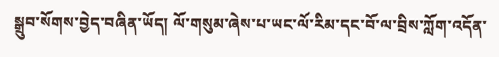སྒྲུབ་སོགས་བྱེད་བཞིན་ཡོད། ལོ་གསུམ་ཞེས་པ་ཡང་ལོ་རིམ་དང་བོ་ལ་བྲིས་ཀློག་འདོན་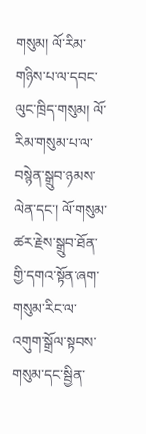གསུམ། ལོ་རིམ་གཉིས་པ་ལ་དབང་ལུང་ཁྲིད་གསུམ། ལོ་རིམ་གསུམ་པ་ལ་བསྙེན་སྒྲུབ་ཉམས་ལེན་དང་། ལོ་གསུམ་ཚར་རྗེས་སྒྲུབ་ཐོན་གྱི་དགའ་སྟོན་ཞག་གསུམ་རིང་ལ་འགུག་སྒྲོལ་སྟབས་གསུམ་དང་སྦྱིན་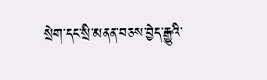སྲེག་དང་སྲི་མནན་བཅས་བྱེད་རྒྱུའི་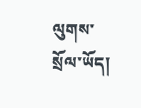ལུགས་སྲོལ་ཡོད།